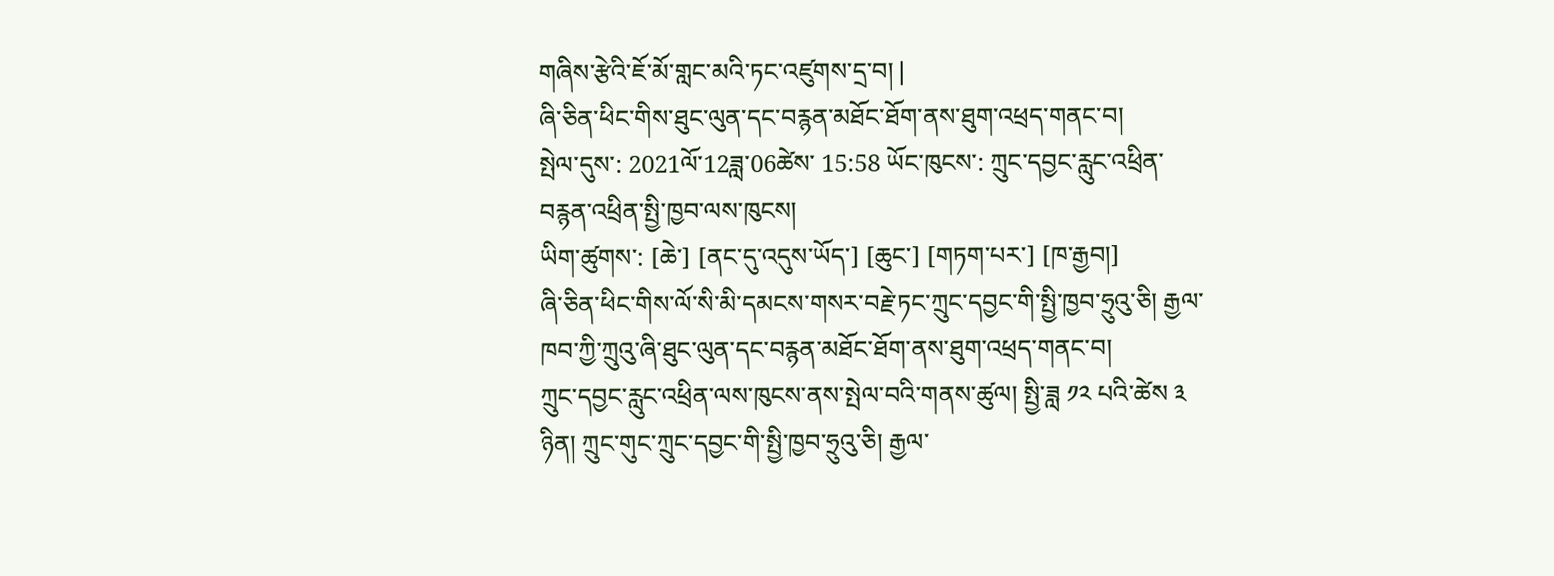གཞིས་རྩེའི་ཇོ་མོ་གླང་མའི་ཏང་འཛུགས་དྲ་བ། |
ཞི་ཅིན་ཕིང་གིས་ཐུང་ལུན་དང་བརྙན་མཐོང་ཐོག་ནས་ཐུག་འཕྲད་གནང་བ།
སྤེལ་དུས་: 2021ལོ་12ཟླ་06ཚེས་ 15:58 ཡོང་ཁུངས་: ཀྲུང་དབྱང་རླུང་འཕྲིན་བརྙན་འཕྲིན་སྤྱི་ཁྱབ་ལས་ཁུངས།
ཡིག་ཚུགས་: [ཆེ་] [ནང་དུ་འདུས་ཡོད་] [ཆུང་] [གཏག་པར་] [ཁ་རྒྱབ།]
ཞི་ཅིན་ཕིང་གིས་ལོ་སི་མི་དམངས་གསར་བརྗེ་ཏང་ཀྲུང་དབྱང་གི་སྤྱི་ཁྱབ་ཧྲུའུ་ཅི། རྒྱལ་ཁབ་ཀྱི་ཀྲུའུ་ཞི་ཐུང་ལུན་དང་བརྙན་མཐོང་ཐོག་ནས་ཐུག་འཕྲད་གནང་བ།
ཀྲུང་དབྱང་རླུང་འཕྲིན་ལས་ཁུངས་ནས་སྤེལ་བའི་གནས་ཚུལ། སྤྱི་ཟླ ༡༢ པའི་ཚེས ༣ ཉིན། ཀྲུང་གུང་ཀྲུང་དབྱང་གི་སྤྱི་ཁྱབ་ཧྲུའུ་ཅི། རྒྱལ་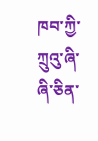ཁབ་ཀྱི་ཀྲུའུ་ཞི་ཞི་ཅིན་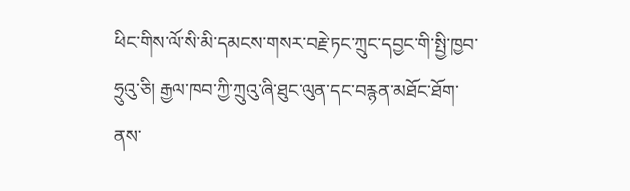ཕིང་གིས་ལོ་སི་མི་དམངས་གསར་བརྗེ་ཏང་ཀྲུང་དབྱང་གི་སྤྱི་ཁྱབ་ཧྲུའུ་ཅི། རྒྱལ་ཁབ་ཀྱི་ཀྲུའུ་ཞི་ཐུང་ལུན་དང་བརྙན་མཐོང་ཐོག་ནས་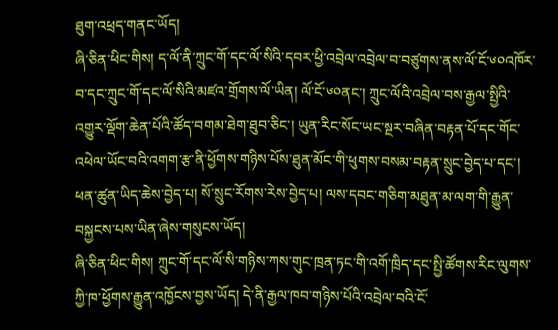ཐུག་འཕྲད་གནང་ཡོད།
ཞི་ཅིན་ཕིང་གིས། ད་ལོ་ནི་ཀྲུང་གོ་དང་ལོ་སིའི་དབར་ཕྱི་འབྲེལ་འབྲེལ་བ་བཙུགས་ནས་ལོ་ངོ་༦༠འཁོར་བ་དང་ཀྲུང་གོ་དང་ལོ་སིའི་མཛའ་གྲོགས་ལོ་ཡིན། ལོ་ངོ་༦༠ནང་། ཀྲུང་ལོའི་འབྲེལ་བས་རྒྱལ་སྤྱིའི་འགྱུར་ལྡོག་ཆེན་པོའི་ཚོད་བགམ་ཐེག་ཐུབ་ཅིང་། ཡུན་རིང་སོང་ཡང་སྔར་བཞིན་བརྟན་པོ་དང་གོང་འཕེལ་ཡོང་བའི་འགག་རྩ་ནི་ཕྱོགས་གཉིས་པོས་ཐུན་མོང་གི་ཕུགས་བསམ་བརྟན་སྲུང་བྱེད་པ་དང་། ཕན་ཚུན་ཡིད་ཆེས་བྱེད་པ། སོ་སྲུང་རོགས་རེས་བྱེད་པ། ལས་དབང་གཅིག་མཐུན་མ་ལག་གི་རྒྱུན་བསྐྱངས་པས་ཡིན་ཞེས་གསུངས་ཡོད།
ཞི་ཅིན་ཕིང་གིས། ཀྲུང་གོ་དང་ལོ་སི་གཉིས་ཀས་གུང་ཁྲན་ཏང་གི་འགོ་ཁྲིད་དང་སྤྱི་ཚོགས་རིང་ལུགས་ཀྱི་ཁ་ཕྱོགས་རྒྱུན་འཁྱོངས་བྱས་ཡོད། དེ་ནི་རྒྱལ་ཁབ་གཉིས་པོའི་འབྲེལ་བའི་ངོ་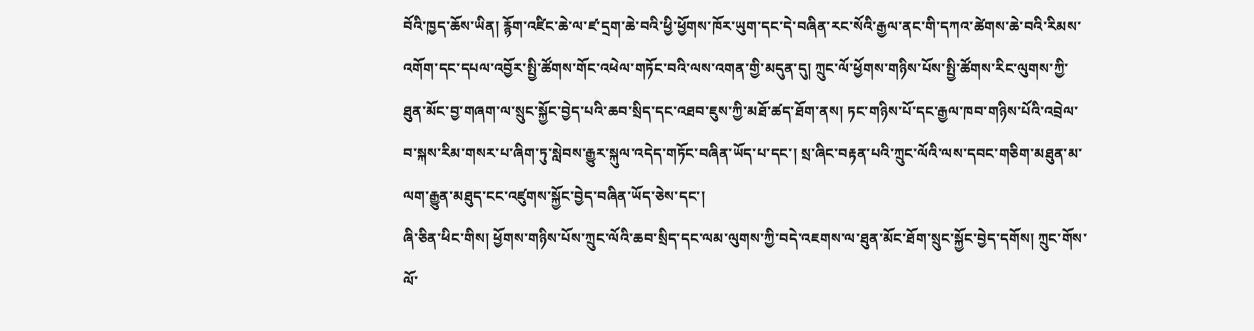བོའི་ཁྱད་ཆོས་ཡིན། རྙོག་འཛིང་ཆེ་ལ་ཛ་དྲག་ཆེ་བའི་ཕྱི་ཕྱོགས་ཁོར་ཡུག་དང་དེ་བཞིན་རང་སོའི་རྒྱལ་ནང་གི་དཀའ་ཚེགས་ཆེ་བའི་རིམས་འགོག་དང་དཔལ་འབྱོར་སྤྱི་ཚོགས་གོང་འཕེལ་གཏོང་བའི་ལས་འགན་གྱི་མདུན་དུ། ཀྲུང་ལོ་ཕྱོགས་གཉིས་པོས་སྤྱི་ཚོགས་རིང་ལུགས་ཀྱི་ཐུན་མོང་བྱ་གཞག་ལ་སྲུང་སྐྱོང་བྱེད་པའི་ཆབ་སྲིད་དང་འཐབ་ཇུས་ཀྱི་མཐོ་ཚད་ཐོག་ནས། ཏང་གཉིས་པོ་དང་རྒྱལ་ཁབ་གཉིས་པོའི་འབྲེལ་བ་སྐས་རིམ་གསར་པ་ཞིག་ཏུ་སླེབས་རྒྱུར་སྐུལ་འདེད་གཏོང་བཞིན་ཡོད་པ་དང་། སྲ་ཞིང་བརྟན་པའི་ཀྲུང་ལོའི་ལས་དབང་གཅིག་མཐུན་མ་ལག་རྒྱུན་མཐུད་ངང་འཛུགས་སྐྱོང་བྱེད་བཞིན་ཡོད་ཅེས་དང་།
ཞི་ཅིན་ཕིང་གིས། ཕྱོགས་གཉིས་པོས་ཀྲུང་ལོའི་ཆབ་སྲིད་དང་ལམ་ལུགས་ཀྱི་བདེ་འཇགས་ལ་ཐུན་མོང་ཐོག་སྲུང་སྐྱོང་བྱེད་དགོས། ཀྲུང་གོས་ལོ་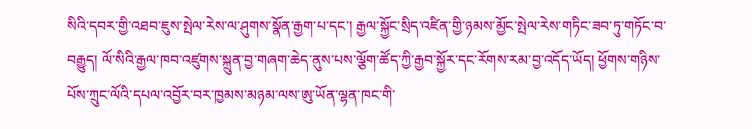སིའི་དབར་གྱི་འཐབ་ཇུས་སྤེལ་རེས་ལ་ཤུགས་སྣོན་རྒྱག་པ་དང་། རྒྱལ་སྐྱོང་སྲིད་འཛིན་གྱི་ཉམས་མྱོང་སྤེལ་རེས་གཏིང་ཟབ་ཏུ་གཏོང་བ་བརྒྱུད། ལོ་སིའི་རྒྱལ་ཁབ་འཛུགས་སྐྲུན་བྱ་གཞག་ཆེད་ནུས་པས་ལྕོག་ཚོད་ཀྱི་རྒྱབ་སྐྱོར་དང་རོགས་རམ་བྱ་འདོད་ཡོད། ཕྱོགས་གཉིས་པོས་ཀྲུང་ལོའི་དཔལ་འབྱོར་བར་ཁྱམས་མཉམ་ལས་ཨུ་ཡོན་ལྷན་ཁང་གི་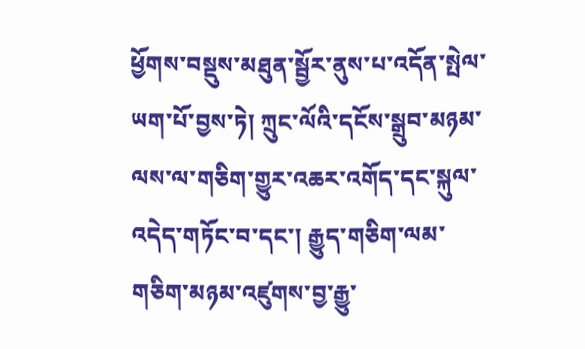ཕྱོགས་བསྡུས་མཐུན་སྦྱོར་ནུས་པ་འདོན་སྤེལ་ཡག་པོ་བྱས་ཏེ། ཀྲུང་ལོའི་དངོས་སྒྲུབ་མཉམ་ལས་ལ་གཅིག་གྱུར་འཆར་འགོད་དང་སྐུལ་འདེད་གཏོང་བ་དང་། རྒྱུད་གཅིག་ལམ་གཅིག་མཉམ་འཛུགས་བྱ་རྒྱུ་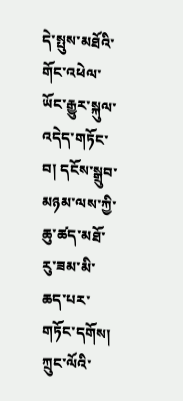དེ་སྤུས་མཐོའི་གོང་འཕེལ་ཡོང་རྒྱུར་སྐུལ་འདེད་གཏོང་བ། དངོས་སྒྲུབ་མཉམ་ལས་ཀྱི་ཆུ་ཚད་མཐོ་རུ་ཟམ་མི་ཆད་པར་གཏོང་དགོས། ཀྲུང་ལོའི་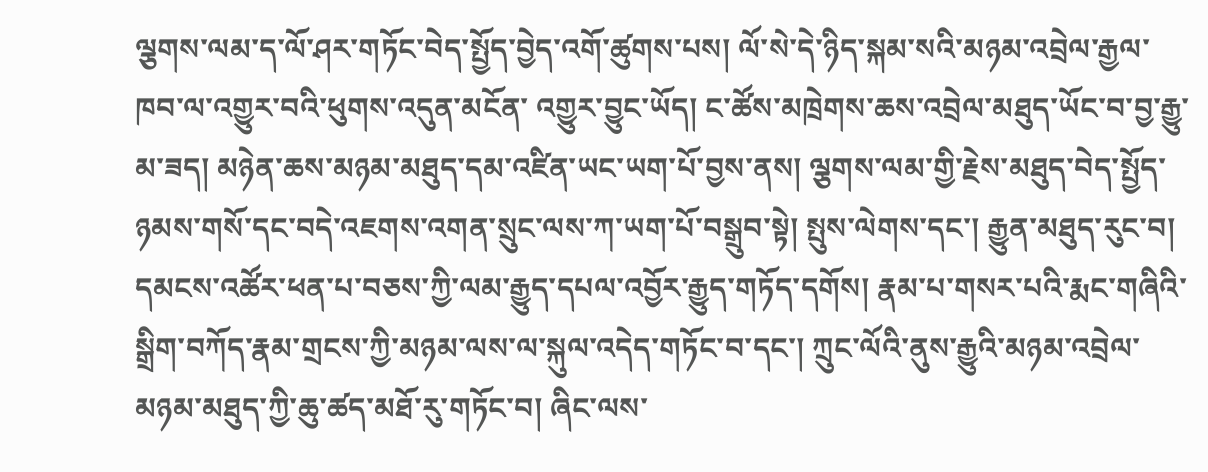ལྕགས་ལམ་ད་ལོ་ཤར་གཏོང་བེད་སྤྱོད་བྱེད་འགོ་ཚུགས་པས། ལོ་སེ་དེ་ཉིད་སྐམ་སའི་མཉམ་འབྲེལ་རྒྱལ་ཁབ་ལ་འགྱུར་བའི་ཕུགས་འདུན་མངོན་ འགྱུར་བྱུང་ཡོད། ང་ཚོས་མཁྲེགས་ཆས་འབྲེལ་མཐུད་ཡོང་བ་བྱ་རྒྱུ་མ་ཟད། མཉེན་ཆས་མཉམ་མཐུད་དམ་འཛིན་ཡང་ཡག་པོ་བྱས་ནས། ལྕགས་ལམ་གྱི་རྗེས་མཐུད་བེད་སྤྱོད་ཉམས་གསོ་དང་བདེ་འཇགས་འགན་སྲུང་ལས་ཀ་ཡག་པོ་བསྒྲུབ་སྟེ། སྤུས་ལེགས་དང་། རྒྱུན་མཐུད་རུང་བ། དམངས་འཚོར་ཕན་པ་བཅས་ཀྱི་ལམ་རྒྱུད་དཔལ་འབྱོར་རྒྱུད་གཏོད་དགོས། རྣམ་པ་གསར་པའི་རྨང་གཞིའི་སྒྲིག་བཀོད་རྣམ་གྲངས་ཀྱི་མཉམ་ལས་ལ་སྐུལ་འདེད་གཏོང་བ་དང་། ཀྲུང་ལོའི་ནུས་རྒྱུའི་མཉམ་འབྲེལ་མཉམ་མཐུད་ཀྱི་ཆུ་ཚད་མཐོ་རུ་གཏོང་བ། ཞིང་ལས་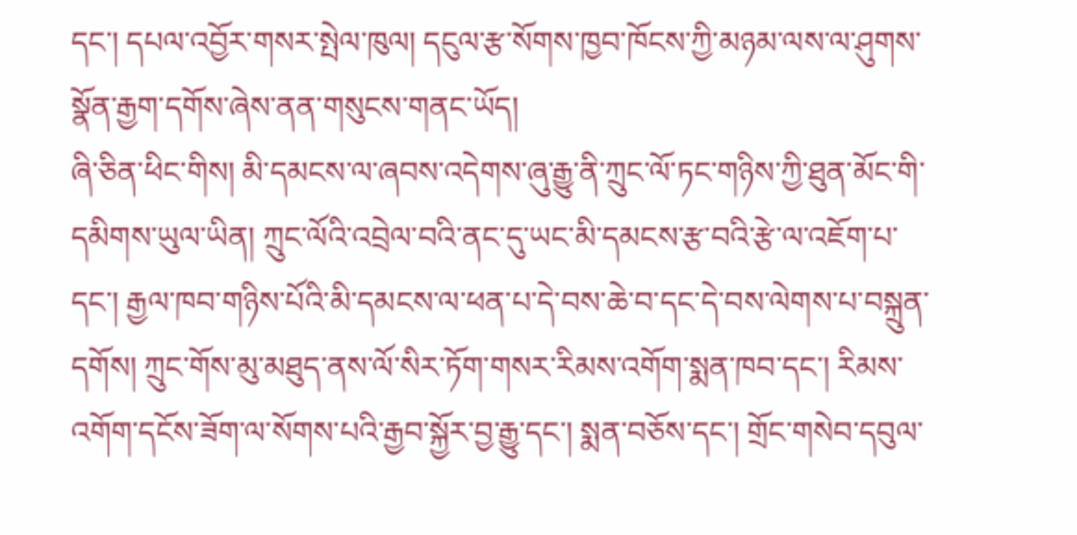དང་། དཔལ་འབྱོར་གསར་སྤེལ་ཁུལ། དངུལ་རྩ་སོགས་ཁྱབ་ཁོངས་ཀྱི་མཉམ་ལས་ལ་ཤུགས་སྣོན་རྒྱག་དགོས་ཞེས་ནན་གསུངས་གནང་ཡོད།
ཞི་ཅིན་ཕིང་གིས། མི་དམངས་ལ་ཞབས་འདེགས་ཞུ་རྒྱུ་ནི་ཀྲུང་ལོ་ཏང་གཉིས་ཀྱི་ཐུན་མོང་གི་དམིགས་ཡུལ་ཡིན། ཀྲུང་ལོའི་འབྲེལ་བའི་ནང་དུ་ཡང་མི་དམངས་རྩ་བའི་རྩེ་ལ་འཇོག་པ་དང་། རྒྱལ་ཁབ་གཉིས་པོའི་མི་དམངས་ལ་ཕན་པ་དེ་བས་ཆེ་བ་དང་དེ་བས་ལེགས་པ་བསྐྲུན་དགོས། ཀྲུང་གོས་མུ་མཐུད་ནས་ལོ་སིར་ཏོག་གསར་རིམས་འགོག་སྨན་ཁབ་དང་། རིམས་འགོག་དངོས་ཟོག་ལ་སོགས་པའི་རྒྱབ་སྐྱོར་བྱ་རྒྱུ་དང་། སྨན་བཅོས་དང་། གྲོང་གསེབ་དབུལ་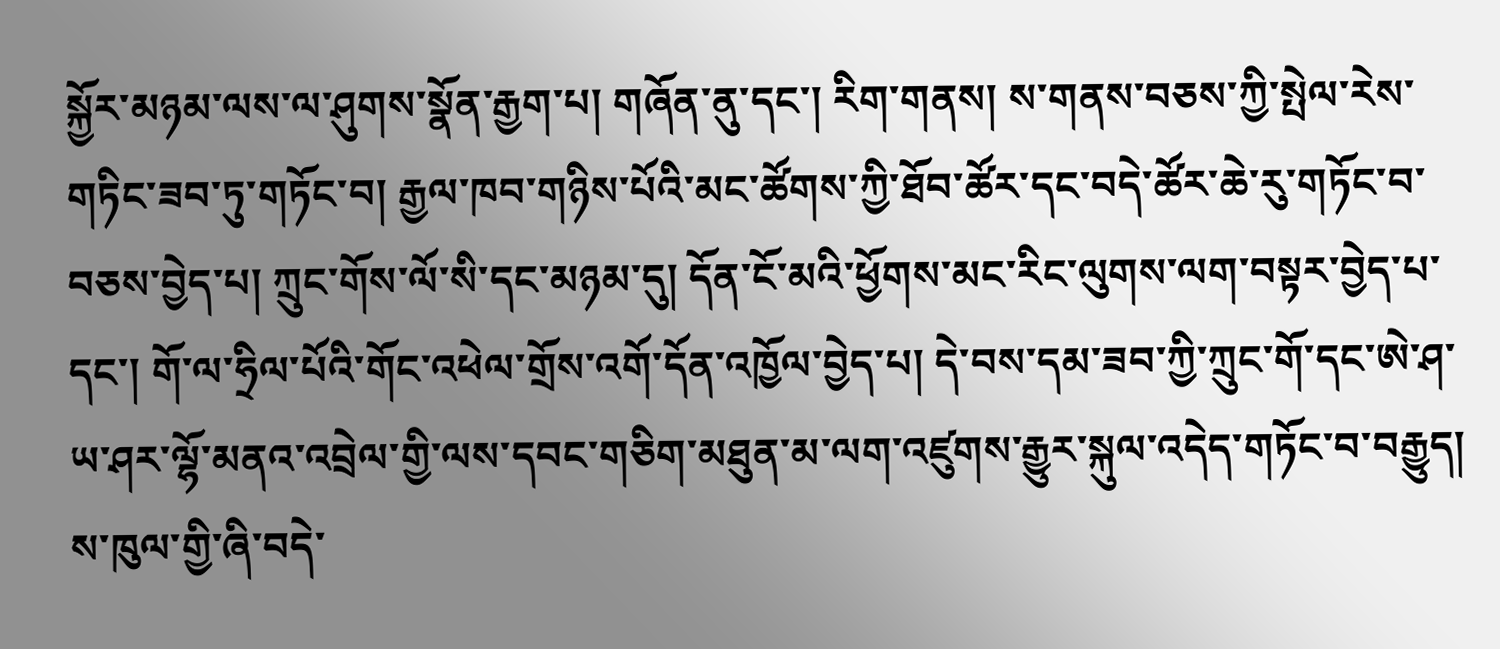སྐྱོར་མཉམ་ལས་ལ་ཤུགས་སྣོན་རྒྱག་པ། གཞོན་ནུ་དང་། རིག་གནས། ས་གནས་བཅས་ཀྱི་སྤེལ་རེས་གཏིང་ཟབ་ཏུ་གཏོང་བ། རྒྱལ་ཁབ་གཉིས་པོའི་མང་ཚོགས་ཀྱི་ཐོབ་ཚོར་དང་བདེ་ཚོར་ཆེ་རུ་གཏོང་བ་བཅས་བྱེད་པ། ཀྲུང་གོས་ལོ་སི་དང་མཉམ་དུ། དོན་ངོ་མའི་ཕྱོགས་མང་རིང་ལུགས་ལག་བསྟར་བྱེད་པ་དང་། གོ་ལ་ཧྲིལ་པོའི་གོང་འཕེལ་གྲོས་འགོ་དོན་འཁྱོལ་བྱེད་པ། དེ་བས་དམ་ཟབ་ཀྱི་ཀྲུང་གོ་དང་ཨེ་ཤ་ཡ་ཤར་ལྷོ་མནའ་འབྲེལ་གྱི་ལས་དབང་གཅིག་མཐུན་མ་ལག་འཛུགས་རྒྱུར་སྐུལ་འདེད་གཏོང་བ་བརྒྱུད། ས་ཁུལ་གྱི་ཞི་བདེ་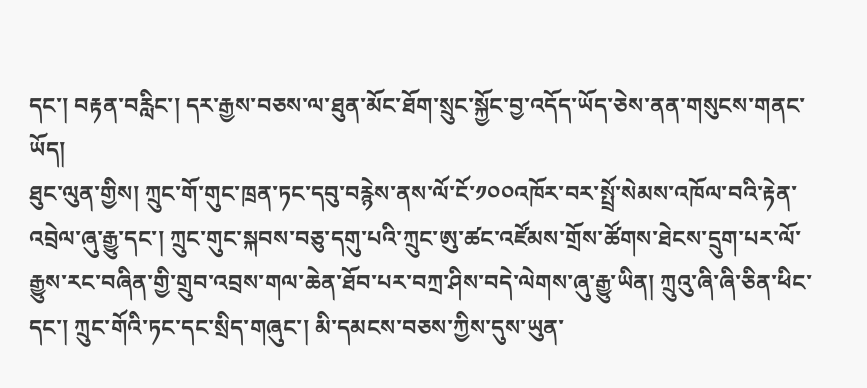དང་། བརྟན་བརླིང་། དར་རྒྱས་བཅས་ལ་ཐུན་མོང་ཐོག་སྲུང་སྐྱོང་བྱ་འདོད་ཡོད་ཅེས་ནན་གསུངས་གནང་ཡོད།
ཐུང་ལུན་གྱིས། ཀྲུང་གོ་གུང་ཁྲན་ཏང་དབུ་བརྙེས་ནས་ལོ་ངོ་༡༠༠འཁོར་བར་སྤྲོ་སེམས་འཁོལ་བའི་རྟེན་འབྲེལ་ཞུ་རྒྱུ་དང་། ཀྲུང་གུང་སྐབས་བཅུ་དགུ་པའི་ཀྲུང་ཨུ་ཚང་འཛོམས་གྲོས་ཚོགས་ཐེངས་དྲུག་པར་ལོ་རྒྱུས་རང་བཞིན་གྱི་གྲུབ་འབྲས་གལ་ཆེན་ཐོབ་པར་བཀྲ་ཤིས་བདེ་ལེགས་ཞུ་རྒྱུ་ཡིན། ཀྲུའུ་ཞི་ཞི་ཅིན་ཕིང་དང་། ཀྲུང་གོའི་ཏང་དང་སྲིད་གཞུང་། མི་དམངས་བཅས་ཀྱིས་དུས་ཡུན་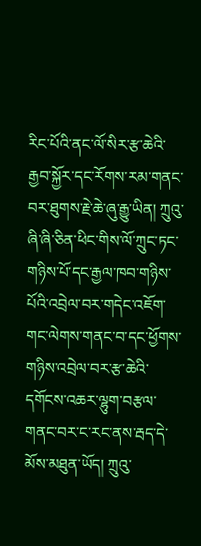རིང་པོའི་ནང་ལོ་སིར་རྩ་ཆེའི་རྒྱབ་སྐྱོར་དང་རོགས་རམ་གནང་བར་ཐུགས་རྗེ་ཆེ་ཞུ་རྒྱུ་ཡིན། ཀྲུའུ་ཞི་ཞི་ཅིན་ཕིང་གིས་ལོ་ཀྲུང་ཏང་གཉིས་པོ་དང་རྒྱལ་ཁབ་གཉིས་པོའི་འབྲེལ་བར་གདེང་འཇོག་གང་ལེགས་གནང་བ་དང་ཕྱོགས་གཉིས་འབྲེལ་བར་རྩ་ཆེའི་དགོངས་འཆར་ལྷུག་བརྩལ་གནང་བར་ང་རང་ནས་རྦད་དེ་མོས་མཐུན་ཡོད། ཀྲུའུ་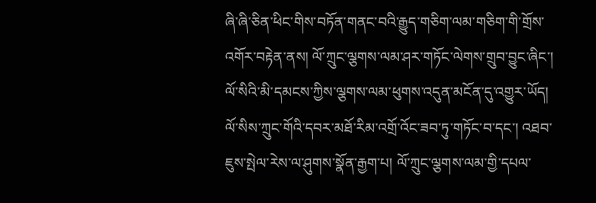ཞི་ཞི་ཅིན་ཕིང་གིས་བཏོན་གནང་བའི་རྒྱུད་གཅིག་ལམ་གཅིག་གི་གྲོས་འགོར་བརྟེན་ནས། ལོ་ཀྲུང་ལྕགས་ལམ་ཤར་གཏོང་ལེགས་གྲུབ་བྱུང་ཞིང་། ལོ་སིའི་མི་དམངས་ཀྱིས་ལྕགས་ལམ་ཕུགས་འདུན་མངོན་དུ་འགྱུར་ཡོད། ལོ་སིས་ཀྲུང་གོའི་དབར་མཐོ་རིམ་འགྲོ་འོང་ཟབ་ཏུ་གཏོང་བ་དང་། འཐབ་ཇུས་སྤེལ་རེས་ལ་ཤུགས་སྣོན་རྒྱག་པ། ལོ་ཀྲུང་ལྕགས་ལམ་གྱི་དཔལ་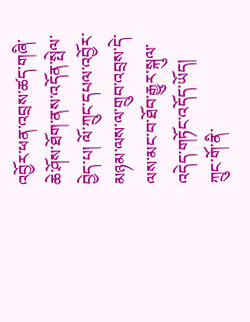འབྱོར་ཕན་འབྲས་ཚད་གཞི་ཆེ་ཤོས་ཐོག་ནས་འདོན་སྤེལ་བྱེད་པ། ལོ་ཀྲུང་དཔལ་འབྱོར་མཉམ་ལས་ལ་གྲུབ་འབྲས་དེ་ལས་མང་བ་ཐོབ་རྒྱུར་སྐུལ་འདེད་གཏོང་འདོད་ཡོད། ཀྲུང་གོ་ནི་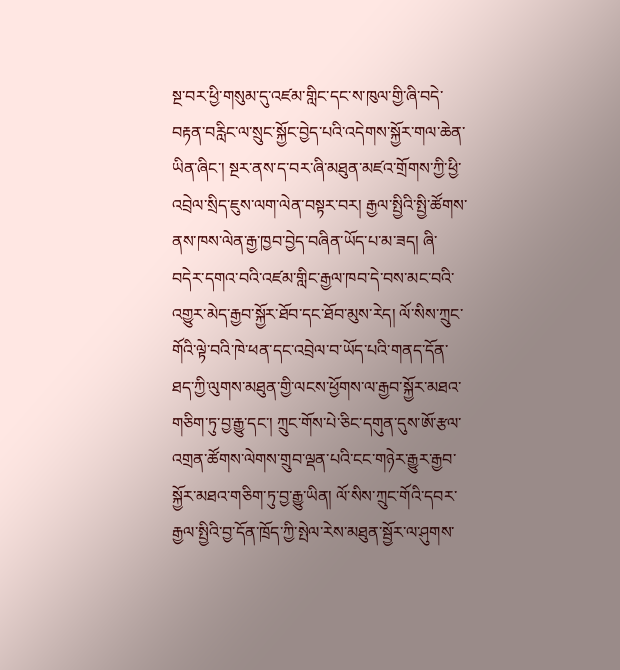སྔ་བར་ཕྱི་གསུམ་དུ་འཛམ་གླིང་དང་ས་ཁུལ་གྱི་ཞི་བདེ་བརྟན་བརླིང་ལ་སྲུང་སྐྱོང་བྱེད་པའི་འདེགས་སྐྱོར་གལ་ཆེན་ཡིན་ཞིང་། སྔར་ནས་ད་བར་ཞི་མཐུན་མཛའ་གྲོགས་ཀྱི་ཕྱི་འབྲེལ་སྲིད་ཇུས་ལག་ལེན་བསྟར་བར། རྒྱལ་སྤྱིའི་སྤྱི་ཚོགས་ནས་ཁས་ལེན་རྒྱ་ཁྱབ་བྱེད་བཞིན་ཡོད་པ་མ་ཟད། ཞི་བདེར་དགའ་བའི་འཛམ་གླིང་རྒྱལ་ཁབ་དེ་བས་མང་བའི་འགྱུར་མེད་རྒྱབ་སྐྱོར་ཐོབ་དང་ཐོབ་མུས་རེད། ལོ་སིས་ཀྲུང་གོའི་ལྟེ་བའི་ཁེ་ཕན་དང་འབྲེལ་བ་ཡོད་པའི་གནད་དོན་ཐད་ཀྱི་ལུགས་མཐུན་གྱི་ལངས་ཕྱོགས་ལ་རྒྱབ་སྐྱོར་མཐའ་གཅིག་ཏུ་བྱ་རྒྱུ་དང་། ཀྲུང་གོས་པེ་ཅིང་དགུན་དུས་ཨོ་རྩལ་འགྲན་ཚོགས་ལེགས་གྲུབ་ལྡན་པའི་ངང་གཉེར་རྒྱུར་རྒྱབ་སྐྱོར་མཐའ་གཅིག་ཏུ་བྱ་རྒྱུ་ཡིན། ལོ་སིས་ཀྲུང་གོའི་དབར་རྒྱལ་སྤྱིའི་བྱ་དོན་ཁྲོད་ཀྱི་སྤེལ་རེས་མཐུན་སྦྱོར་ལ་ཤུགས་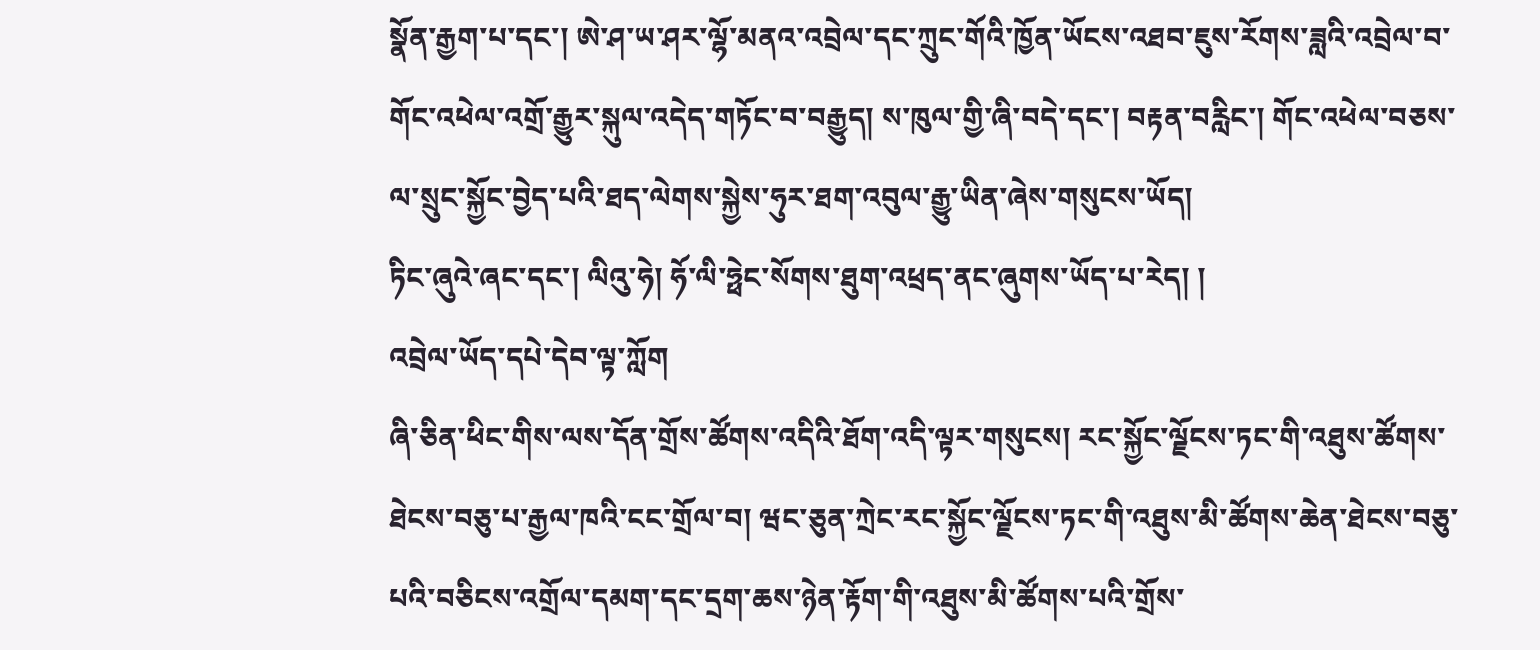སྣོན་རྒྱག་པ་དང་། ཨེ་ཤ་ཡ་ཤར་ལྷོ་མནའ་འབྲེལ་དང་ཀྲུང་གོའི་ཁྱོན་ཡོངས་འཐབ་ཇུས་རོགས་ཟླའི་འབྲེལ་བ་གོང་འཕེལ་འགྲོ་རྒྱུར་སྐུལ་འདེད་གཏོང་བ་བརྒྱུད། ས་ཁུལ་གྱི་ཞི་བདེ་དང་། བརྟན་བརླིང་། གོང་འཕེལ་བཅས་ལ་སྲུང་སྐྱོང་བྱེད་པའི་ཐད་ལེགས་སྐྱེས་ཧུར་ཐག་འབུལ་རྒྱུ་ཡིན་ཞེས་གསུངས་ཡོད།
ཏིང་ཞུའེ་ཞང་དང་། ལིའུ་ཧེ། ཧོ་ལི་ཧྥེང་སོགས་ཐུག་འཕྲད་ནང་ཞུགས་ཡོད་པ་རེད། །
འབྲེལ་ཡོད་དཔེ་དེབ་ལྟ་ཀློག
ཞི་ཅིན་ཕིང་གིས་ལས་དོན་གྲོས་ཚོགས་འདིའི་ཐོག་འདི་ལྟར་གསུངས། རང་སྐྱོང་ལྗོངས་ཏང་གི་འཐུས་ཚོགས་ཐེངས་བཅུ་པ་རྒྱལ་ཁའི་ངང་གྲོལ་བ། ཝང་ཅུན་ཀྲེང་རང་སྐྱོང་ལྗོངས་ཏང་གི་འཐུས་མི་ཚོགས་ཆེན་ཐེངས་བཅུ་པའི་བཅིངས་འགྲོལ་དམག་དང་དྲག་ཆས་ཉེན་རྟོག་གི་འཐུས་མི་ཚོགས་པའི་གྲོས་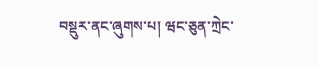བསྡུར་ནང་ཞུགས་པ། ཝང་ཅུན་ཀྲེང་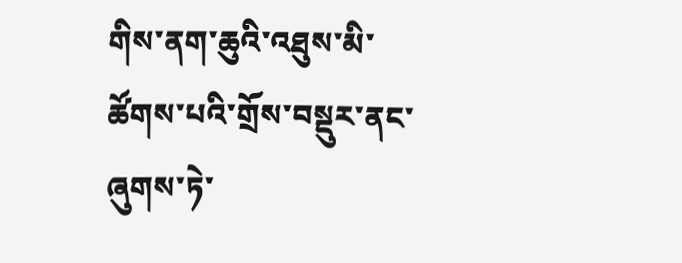གིས་ནག་ཆུའི་འཐུས་མི་ཚོགས་པའི་གྲོས་བསྡུར་ནང་ཞུགས་ཏེ་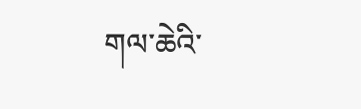གལ་ཆེའི་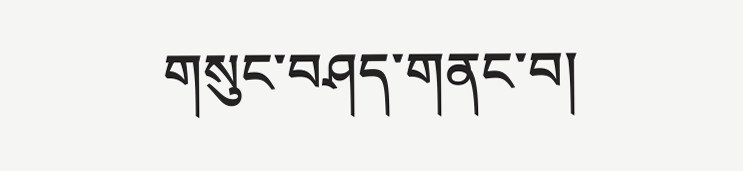གསུང་བཤད་གནང་བ།